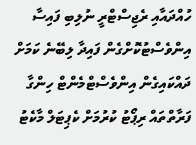ހުއްދައާއި ރެޖިސްޓްރީ ނުލިބި ފައިސާ އިންވެސްޓުކޮށްގެން ފައިދާ ލިބޭނެ ކަމަށް ދައްކައިގެން އިންވެސްޓްމެންޓް ހިންގާ ފަރާތްތައް ރިޕޯޓު ކުރުމަށް ކެޕިޓަލް މާކެޓު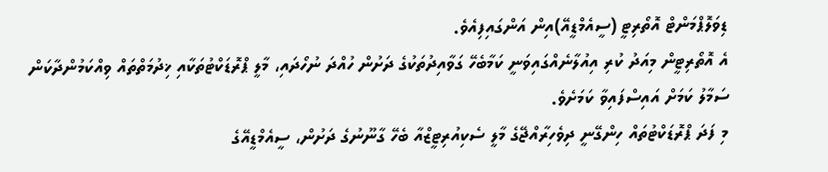ޑިވަލޮޕްމަންޓް އޮތޯރިޓީ (ސީއެމްޑީއޭ)އިން އަންގައިފިއެވެ.
އެ އޮތޯރިޓީން މިއަދު ކުރި އިއުލާނެއްގައިވަނީ ކަމާބެހޭ ގަވާއިދުތަކުގެ ދަށުން ހުއްދަ ނުހޯދައި، މާލީ ޕްރޮޑަކްޓުތަކާއި ޚިދުމަތްތައް ވިއްކަމުންދާކަން ސަމާލު ކަމަށް އައިސްފައިވާ ކަމަށެވެ.
މި ފަދަ ޕްރޮޑަކްޓުތައް ހިންގޭނީ ދިވެހިރާއްޖޭގެ މާލީ ސެކިއުރިޓީޒްއާ ބެހޭ ގާނޫނުގެ ދަށުން، ސީއެމްޑީއޭގެ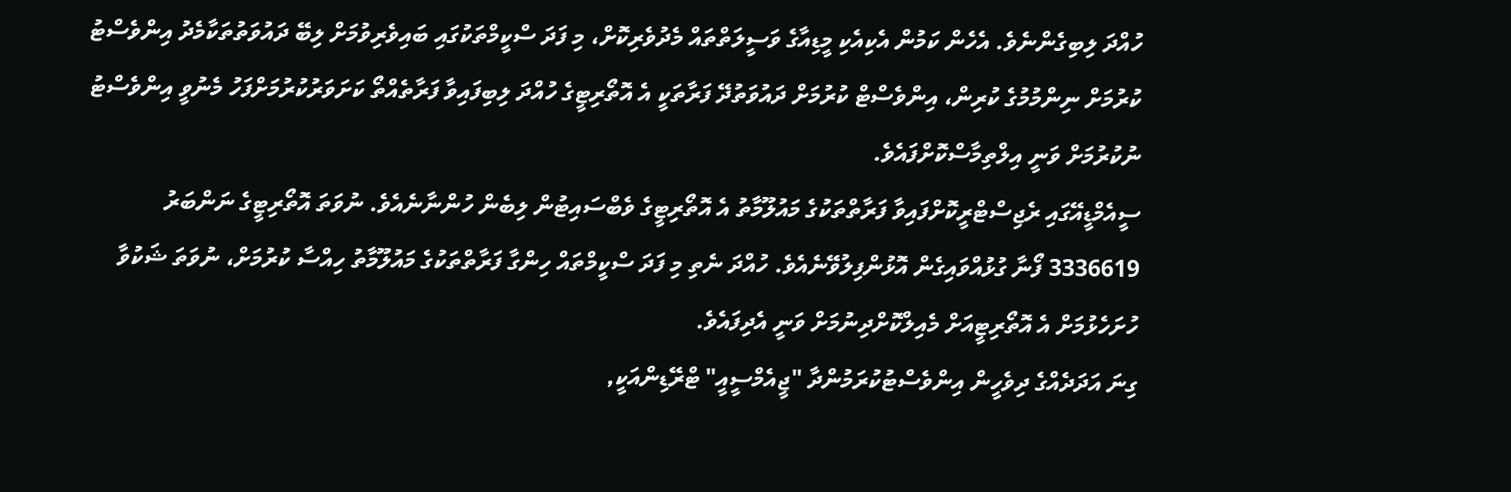ހުއްދަ ލިބިގެންނެވެ. އެހެން ކަމުން އެކިއެކި މީޑިއާގެ ވަސީލަތްތައް މެދުވެރިކޮށް، މި ފަދަ ސްކީމްތަކުގައި ބައިވެރިވުމަށް ލިބޭ ދައުވަތުތަކާމެދު އިންވެސްޓު ކުރުމަށް ނިންމުމުގެ ކުރިން، އިންވެސްޓް ކުރުމަށް ދައުވަތުދޭ ފަރާތަކީ އެ އޮތޯރިޓީގެ ހުއްދަ ލިބިފައިވާ ފަރާތެއްތޯ ކަށަވަރުކުރުމަށްފަހު މެނުވީ އިންވެސްޓު ނުކުރުމަށް ވަނީ އިލްތިމާސްކޮށްފައެވެ.
ސީއެމްޑީއޭގައި ރެޖިސްޓްރީކޮށްފައިވާ ފަރާތްތަކުގެ މައުލޫމާތު އެ އޮތޯރިޓީގެ ވެބްސައިޓުން ލިބެން ހުންނާނެއެވެ. ނުވަތަ އޮތޯރިޓީގެ ނަންބަރު 3336619 ފޯނާ ގުޅުއްވައިގެން އޮޅުންފިލުވޭނެއެވެ. ހުއްދަ ނެތި މި ފަދަ ސްކީމްތައް ހިންގާ ފަރާތްތަކުގެ މައުލޫމާތު ހިއްސާ ކުރުމަށް، ނުވަތަ ޝަކުވާ ހުށަހެޅުމަށް އެ އޮތޯރިޓީއަށް މެއިލްކޮށްދިނުމަށް ވަނީ އެދިފައެވެ.
ގިނަ އަދަދެއްގެ ދިވެހީން އިންވެސްޓުކުރަމުންދާ "ޖީއެމްސީއީ" ޓްރޭޑިންއަކީ,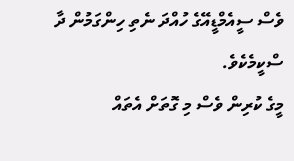ވެސް ސީއެމްޑީއޭގެ ހުއްދަ ނެތި ހިންގަމުން ދާ ސްކީމެކެވެ.
މީގެ ކުރިން ވެސް މި ގޮތަށް އެތައް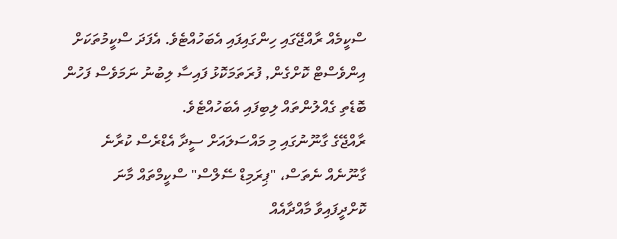ސްކީމެއް ރާއްޖޭގައި ހިންގައިފައި އެބަހުއްޓެވެ. އެފަދަ ސްކީމުތަކަށް އިންވެސްޓް ކޮށްގެން, ފުރަތަމަކޮޅު ފައިސާ ލިބުނު ނަމަވެސް ފަހުން ބޮޑެތި ގެއްލުންތައް ލިބިފައި އެބަހުއްޓެވެ.
ރާއްޖޭގެ ގާނޫނުގައި މި މައްސަލައަށް ސީދާ އެޑްރެސް ކުރާނެ ގާނޫނެއް ނެތަސް، "ޕިރަމިޑް ސޭލްސް" ސްކީމްތައް މާނަ ކޮށްދީފައިވާ މާއްދާއެއް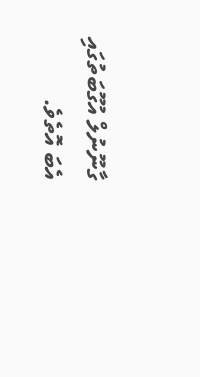ގާނޫނުލް އުގޫބަތުގައި އެބަ އޮތެވެ.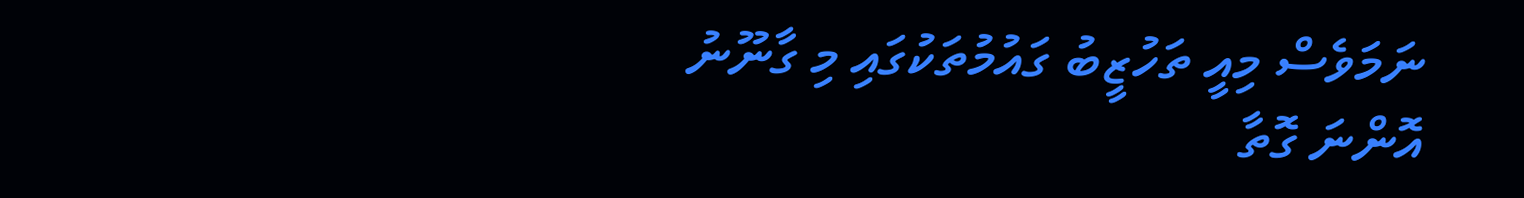ނަމަވެސް މިއީ ތަހުޒީބު ގައުމުތަކުގައި މި ގާނޫނު އޮންނަ ގޮތާ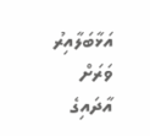އަޅާބަލާއިރު ވަރަށް އާދައިގެ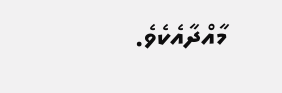މާއްދާއެކެވެ.